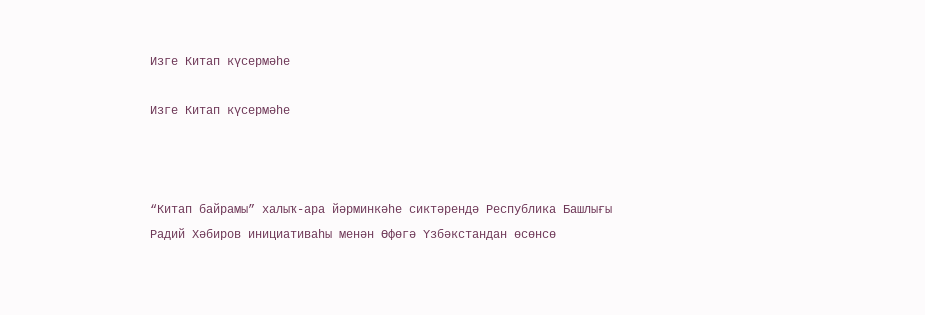Изге Китап күсермәһе

Изге Китап күсермәһе



“Китап байрамы” халыҡ-ара йәрминкәһе сиктәрендә Республика Башлығы Радий Хәбиров инициативаһы менән Өфөгә Үзбәкстандан өсөнсө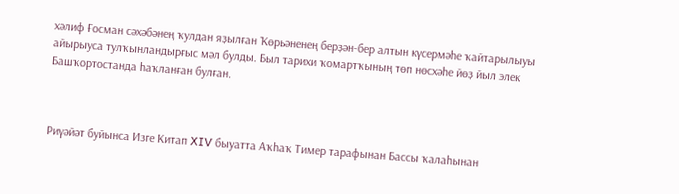хәлиф Ғосман сәхәбәнең ҡулдан яҙылған Ҡөрьәненең берҙән-бер алтын күсермәһе ҡайтарылыуы айырыуса тулҡынландырғыс мәл булды. Был тарихи ҡомартҡының төп нөсхәһе йөҙ йыл элек Башҡортостанда һаҡланған булған.



Риүәйәт буйынса Изге Китап XIV быуатта Аҡһаҡ Тимер тарафынан Бассы ҡалаһынан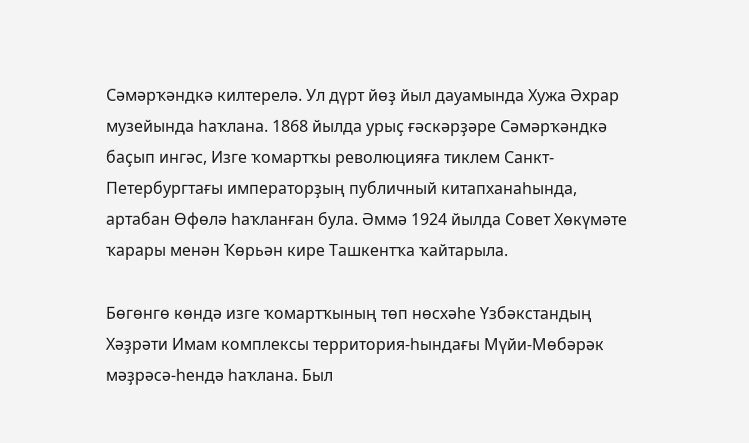Сәмәрҡәндкә килтерелә. Ул дүрт йөҙ йыл дауамында Хужа Әхрар музейында һаҡлана. 1868 йылда урыҫ ғәскәрҙәре Сәмәрҡәндкә баҫып ингәс, Изге ҡомартҡы революцияға тиклем Санкт-Петербургтағы императорҙың публичный китапханаһында, артабан Өфөлә һаҡланған була. Әммә 1924 йылда Совет Хөкүмәте ҡарары менән Ҡөрьән кире Ташкентҡа ҡайтарыла.

Бөгөнгө көндә изге ҡомартҡының төп нөсхәһе Үзбәкстандың Хәҙрәти Имам комплексы территория-һындағы Мүйи-Мөбәрәк мәҙрәсә-һендә һаҡлана. Был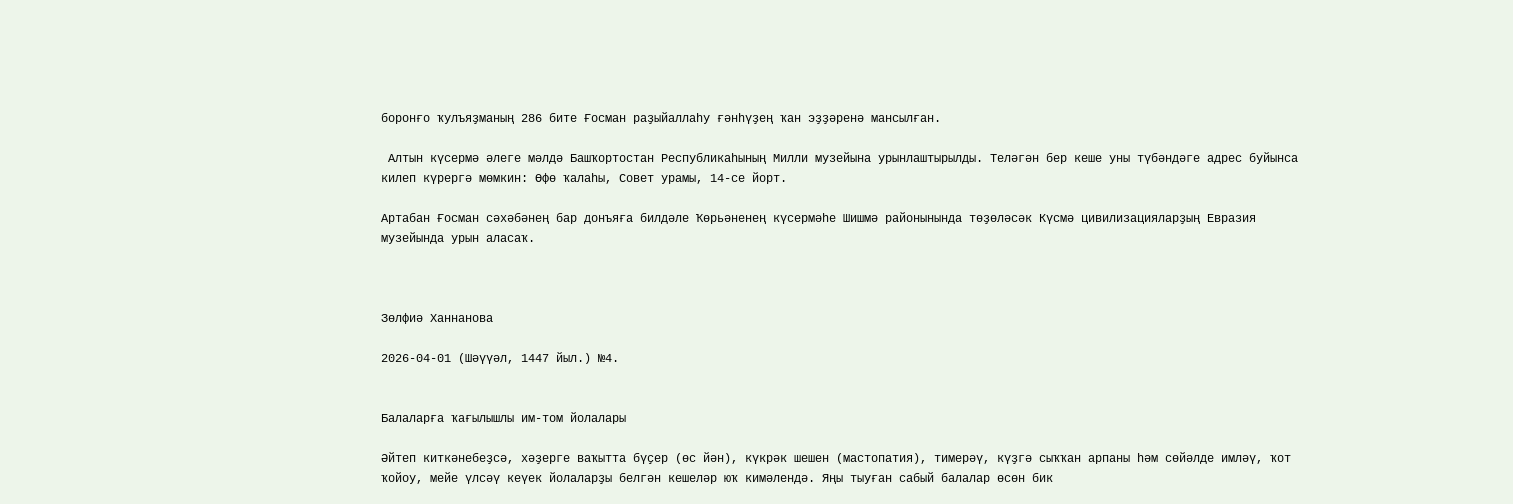боронғо ҡулъяҙманың 286 бите Ғосман раҙыйаллаһу ғәнһүҙең ҡан эҙҙәренә мансылған.

 Алтын күсермә әлеге мәлдә Башҡортостан Республикаһының Милли музейына урынлаштырылды. Теләгән бер кеше уны түбәндәге адрес буйынса килеп күрергә мөмкин: Өфө ҡалаһы, Совет урамы, 14-се йорт.

Артабан Ғосман сәхәбәнең бар донъяға билдәле Ҡөрьәненең күсермәһе Шишмә районынында төҙөләсәк Күсмә цивилизацияларҙың Евразия музейында урын аласаҡ.



Зөлфиә Ханнанова

2026-04-01 (Шәүүәл, 1447 йыл.) №4.


Балаларға ҡағылышлы им-том йолалары

Әйтеп киткәнебеҙсә, хәҙерге ваҡытта бүҫер (өс йән), күкрәк шешен (мастопатия), тимерәү, күҙгә сыҡҡан арпаны һәм сөйәлде имләү, ҡот ҡойоу, мейе үлсәү кеүек йолаларҙы белгән кешеләр юҡ кимәлендә. Яңы тыуған сабый балалар өсөн бик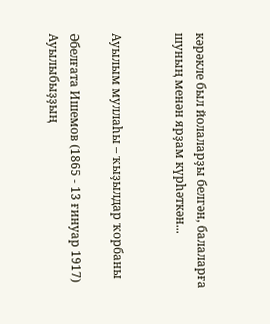кәрәкле был йолаларҙы белгән, балаларға шуның менән ярҙам күрһәткән...


Ауылым муллаһы – ҡыҙылдар ҡорбаны

Әбелғата Ишемов (1865 - 13 ғинуар 1917)     Ауылыбыҙҙың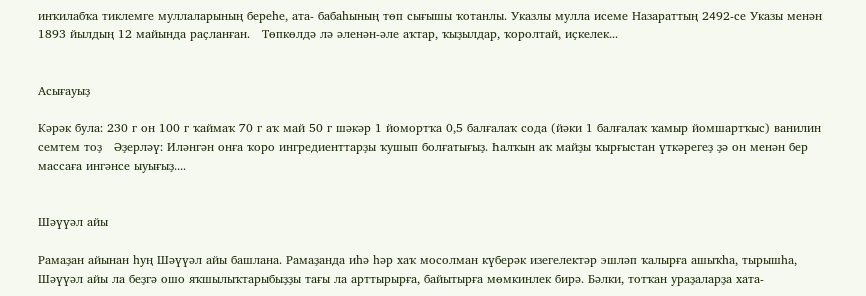инҡилабҡа тиклемге муллаларының береһе, ата- бабаһының төп сығышы ҡотанлы. Указлы мулла исеме Назараттың 2492-се Указы менән 1893 йылдың 12 майында раҫланған.   Төпкөлдә лә әленән-әле аҡтар, ҡыҙылдар, ҡоролтай, иҫкелек...


Асығауыҙ

Кәрәк була: 230 г он 100 г ҡаймаҡ 70 г аҡ май 50 г шәкәр 1 йомортҡа 0,5 балғалаҡ сода (йәки 1 балғалаҡ ҡамыр йомшартҡыс) ванилин семтем тоҙ   Әҙерләү: Иләнгән онға ҡоро ингредиенттарҙы ҡушып болғатығыҙ. Һалҡын аҡ майҙы ҡырғыстан үткәрегеҙ ҙә он менән бер массаға ингәнсе ыуығыҙ....


Шәүүәл айы

Рамаҙан айынан һуң Шәүүәл айы башлана. Рамаҙанда иһә һәр хаҡ мосолман күберәк изегелектәр эшләп ҡалырға ашыҡһа, тырышһа, Шәүүәл айы ла беҙгә ошо яҡшылыҡтарыбыҙҙы тағы ла арттырырға, байытырға мөмкинлек бирә. Бәлки, тотҡан ураҙаларҙа хата-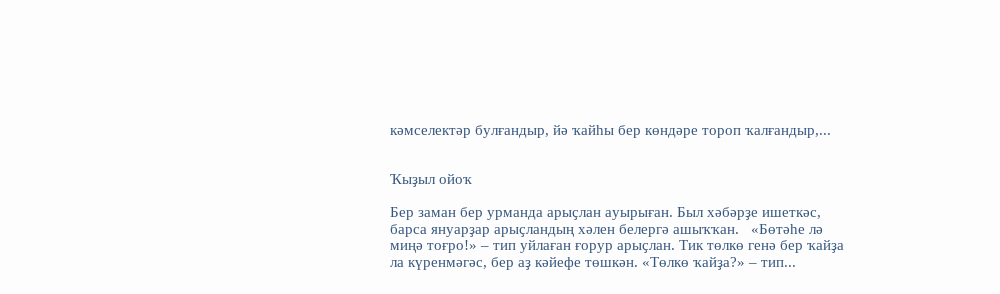кәмселектәр булғандыр, йә ҡайһы бер көндәре тороп ҡалғандыр,...


Ҡыҙыл ойоҡ

Бер заман бер урманда арыҫлан ауырыған. Был хәбәрҙе ишеткәс, барса януарҙар арыҫландың хәлен белергә ашыҡҡан.   «Бөтәһе лә миңә тоғро!» – тип уйлаған ғорур арыҫлан. Тик төлкө генә бер ҡайҙа ла күренмәгәс, бер аҙ кәйефе төшкән. «Төлкө ҡайҙа?» – тип...